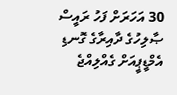30 އަހަރަށް ފަހު ރައީސް ޞާލިހުގެ ދާއިރާގެ ގޮނޑި އެމްޑީޕީއަށް ގެއްލިއްޖެ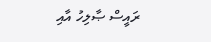ރައީސް ޞާލިހު އާއި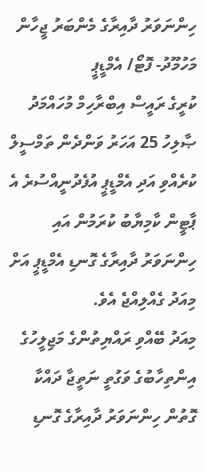ހިންނަވަރު ދާއިރާގެ މެންބަރު ޖީހާން މަހުމޫދު- ފޮޓޯ/ އެމްޑީޕީ
ކުރީގެ ރައީސް އިބްރާހިމް މުހައްމަދު ޞާލިހު 25 އަހަރު ވަންދެން ތަމްސީލް ކުރެއްވި އަދި އެމްޑީޕީ އުފެދުނީއްސުރެ އެ ޕާޓީން ކާމިޔާބު ކުރަމުން އައި ހިންނަވަރު ދާއިރާގެ ގޮނޑި އެމްޑީޕީ އަށް މިއަދު ގެއްލިއްޖެ އެވެ.
މިއަދު ބޭއްވި ރައްޔިތުންގެ މަޖިލީހުގެ އިންތިހާބުގެ ވަގުތީ ނަތީޖާ ދައްކާ ގޮތުން ހިންނަވަރު ދާއިރާގެ ގޮނޑި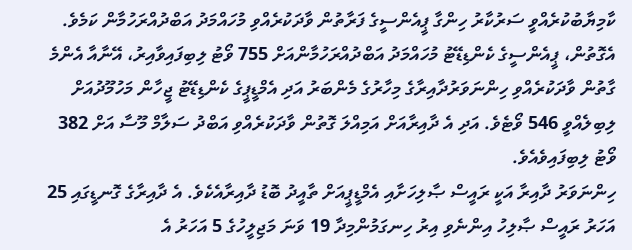ކާމިޔާބުކުރެއްވީ ސަރުކާރު ހިންގާ ޕީއެންސީގެ ފަރާތުން ވާދަކުރެއްވި މުހައްމަދު އަބްދުއްރަހުމާން ކަމެވެ.
އެގޮތުން، ޕީއެންސީގެ ކެންޑިޑޭޓު މުހައްމަދު އަބްދުއްރަހުމާންއަށް 755 ވޯޓު ލިބިފައިވާއިރު، އޭނާއާ އެންމެ ގާތުން ވާދަކުރެއްވި ހިންނަވަރުދާއިރާގެ މިހާރުގެ މެންބަރު އަދި އެމްޑީޕީގެ ކެންޑިޑޭޓު ޖީހާން މަހުމޫދުއަށް ލިބިލެއްވީ 546 ވޯޓެވެ. އަދި އެ ދާއިރާއަށް އަމިއްލަ ގޮތުން ވާދަކުރެއްވި އަބްދު ސަލާމް މޫސާ އަށް 382 ވޯޓު ލިބިފައިވެއެވެ.
ހިންނަވަރު ދާއިރާ އަކީ ރައީސް ޞާލިހަށާއި އެމްޑީޕީއަށް ތާއީދު ބޮޑު ދާއިރާއެކެވެ. އެ ދާއިރާގެ ގޮނޑީގައި 25 އަހަރު ރައީސް ޞާލިހު އިންނެވި އިރު ހިނގަމުންމިދާ 19 ވަނަ މަޖިލީހުގެ 5 އަހަރު އެ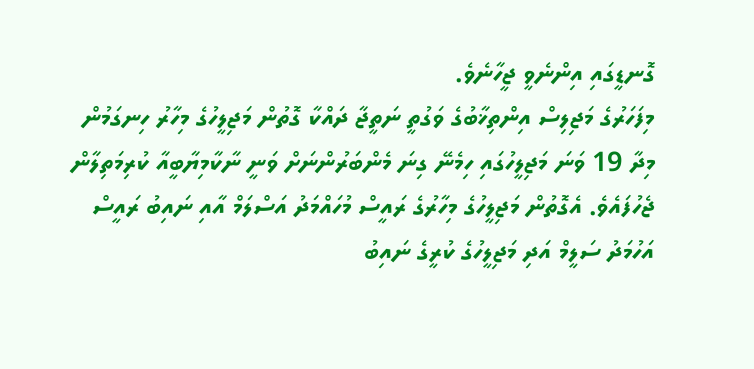ގޮނޑީގައި އިންނެވީ ޖީހާނެވެ.
މިފަހަރުގެ މަޖިލިސް އިންތިޚާބުގެ ވަގުތީ ނަތީޖާ ދައްކާ ގޮތުން މަޖިލީހުގެ މިހާރު ހިނގަމުން މިދާ 19 ވަނަ މަޖިލީހުގައި ހިމެނޭ ގިނަ މެންބަރުންނަށް ވަނީ ނާކާމިޔާބީއާ ކުރިމަތިލާން ޖެހުފައެވެ. އެގޮތުން މަޖިލީހުގެ މިހާރުގެ ރައީސް މުހައްމަދު އަސްލަމް އާއި ނައިބު ރައީސް އަހުމަދު ސަލީމް އަދި މަޖިލީހުގެ ކުރީގެ ނައިބު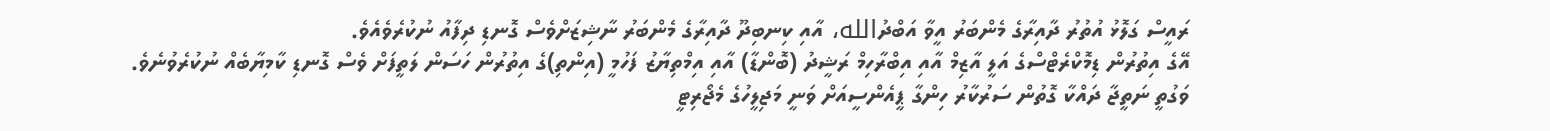ރައީސް ގަލޮޅު އުތުރު ދާއިރާގެ މެންބަރު އީވާ އަބްދުالله، އާއި ކިނބިދޫ ދާއިރާގެ މެންބަރު ނާޝިޒަށްވެސް ގޮނޑި ދިފާއު ނުކުރެވެއެވެ.
އޭގެ އިތުރުން ޑިމޮކްރެޓްސްގެ އަލީ އާޒިމް އާއި އިބްރާހިމް ރަޝީދު (ބޮންޑާ) އާއި އިމްތިޔާޒު ފަހުމީ (އިންތި)ގެ އިތުރުން ހަސަން ލަތީފަށް ވެސް ގޮނޑި ކާމިޔާބެއް ނުކުރެވުނެވެ.
ވަގުތީ ނަތީޖާ ދައްކާ ގޮތުން ސަރުކާރު ހިންގާ ޕީއެންސީއަށް ވަނީ މަޖިލީހުގެ މެޖޯރިޓީ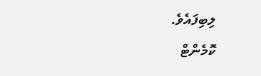ލިބިފައެވެ.
ކޮމެންޓް